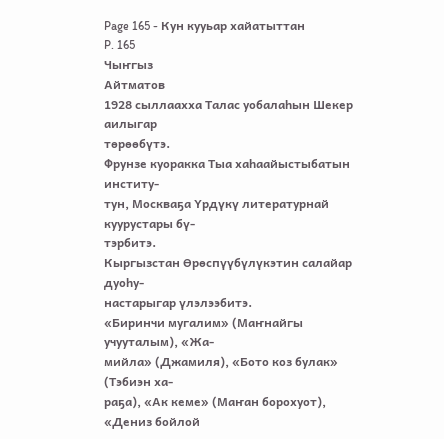Page 165 - Кун кууьар хайатыттан
P. 165
Чыҥгыз
Айтматов
1928 сыллаахха Талас уобалаһын Шекер аилыгар
төрөөбүтэ.
Фрунзе куоракка Тыа хаһаайыстыбатын институ-
тун, Москваҕа Үрдүкү литературнай куурустары бү-
тэрбитэ.
Кыргызстан Өрөспүүбүлүкэтин салайар дуоһу-
настарыгар үлэлээбитэ.
«Биринчи мугалим» (Маҥнайгы учууталым), «Жа-
мийла» (Джамиля), «Бото коз булак» (Тэбиэн ха-
раҕа), «Ак кеме» (Маҥан борохуот), «Дениз бойлой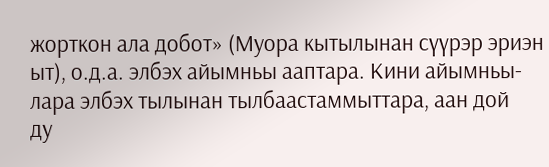жорткон ала добот» (Муора кытылынан сүүрэр эриэн
ыт), о.д.а. элбэх айымньы ааптара. Кини айымньы-
лара элбэх тылынан тылбаастаммыттара, аан дой
ду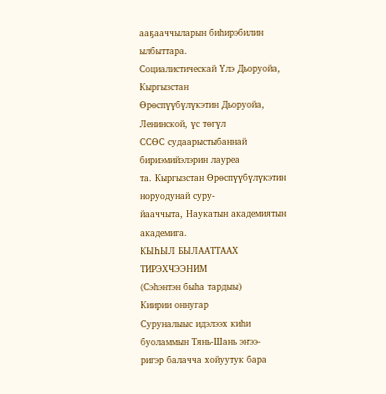ааҕааччыларын биһирэбилин ылбыттара.
Социалистическай Үлэ Дьоруойа, Кыргызстан
Өрөспүүбүлүкэтин Дьоруойа, Ленинской, үс төгүл
ССӨС судаарыстыбаннай бириэмийэлэрин лауреа
та. Кыргызстан Өрөспүүбүлүкэтин норуодунай суру-
йааччыта, Наукатын академиятын академига.
КЫҺЫЛ БЫЛААТТААХ ТИРЭХЧЭЭНИМ
(Сэһэнтэн быһа тардыы)
Киирии оннугар
Суруналыыс идэлээх киһи буоламмын Тянь-Шань эҥээ-
ригэр балачча хойуутук бара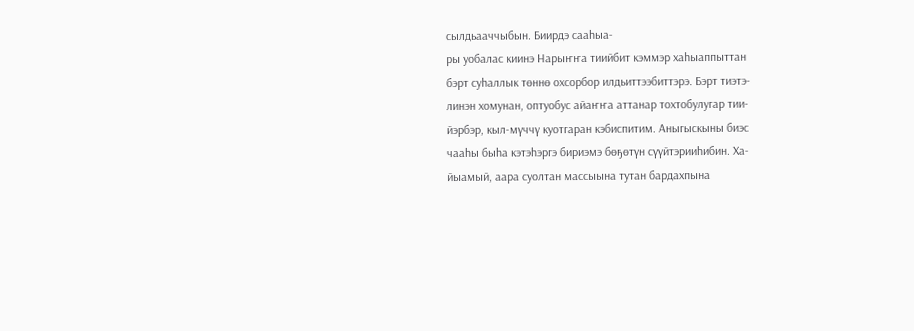сылдьааччыбын. Биирдэ сааһыа-
ры уобалас киинэ Нарыҥҥа тиийбит кэммэр хаһыаппыттан
бэрт суһаллык төннө охсорбор илдьиттээбиттэрэ. Бэрт тиэтэ-
линэн хомунан, оптуобус айаҥҥа аттанар тохтобулугар тии-
йэрбэр, кыл-мүччү куотгаран кэбиспитим. Аныгыскыны биэс
чааһы быһа кэтэһэргэ бириэмэ бөҕөтүн сүүйтэрииһибин. Ха-
йыамый, аара суолтан массыына тутан бардахпына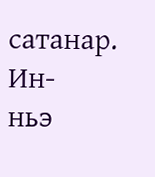сатанар. Ин-
ньэ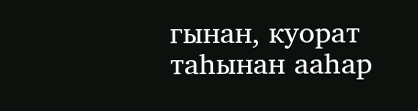гынан, куорат таһынан ааһар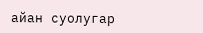айан суолугар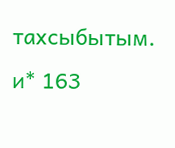тахсыбытым.
и* 163